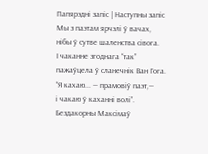Папярэдні запіс | Наступны запіс
Мы з паэтам ярчэлі ў вачах,
нібы ў сутве шаленства сівога.
І чаканне згоднага “так”
пажаўцела ў сланечнік Ван Гога.
“Я кахаю... — прамовіў паэт,—
і чакаю ў каханні волі”.
Бездакорны Максімаў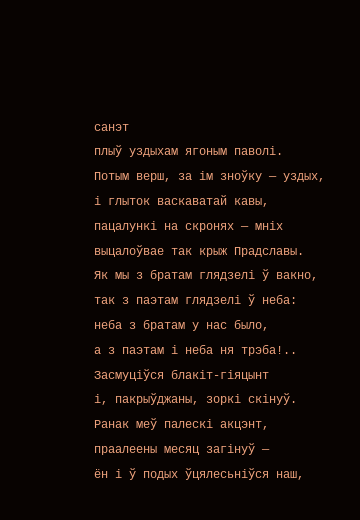санэт
плыў уздыхам ягоным паволі.
Потым верш, за ім зноўку — уздых,
і глыток васкаватай кавы,
пацалункі на скронях — мніх
выцалоўвае так крыж Прадславы.
Як мы з братам глядзелі ў вакно,
так з паэтам глядзелі ў неба:
неба з братам у нас было,
а з паэтам і неба ня трэба!..
Засмуціўся блакіт-гіяцынт
і, пакрыўджаны, зоркі скінуў.
Ранак меў палескі акцэнт,
праалеены месяц загінуў —
ён і ў подых ўцялесьніўся наш,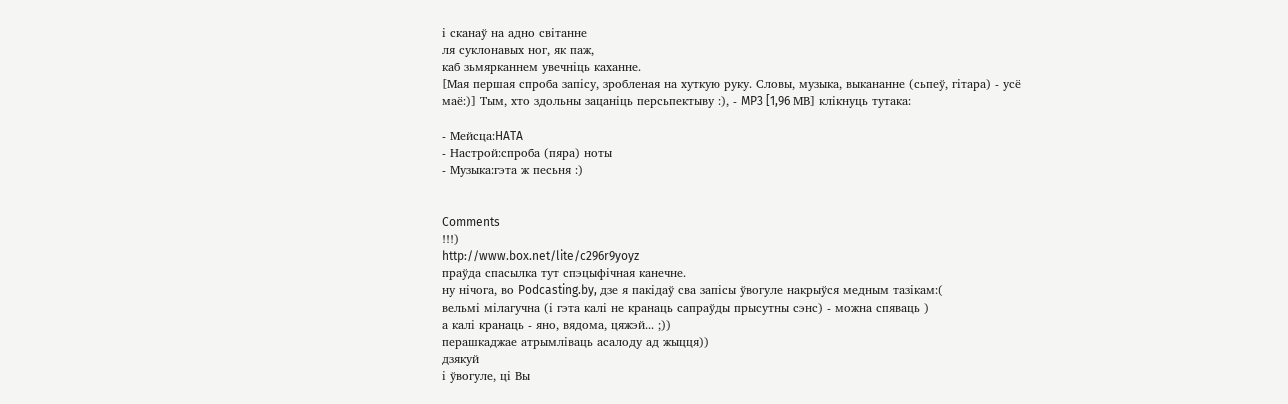і сканаў на адно світанне
ля суклонавых ног, як паж,
каб зьмярканнем увечніць каханне.
[Мая першая спроба запісу, зробленая на хуткую руку. Словы, музыка, выкананне (сьпеў, гітара) - усё маё:)] Тым, хто здольны зацаніць персьпектыву :), - MP3 [1,96 МВ] клікнуць тутака:

- Мейсца:HATA
- Настрой:спроба (пяра) ноты
- Музыка:гэта ж песьня :)


Comments
!!!)
http://www.box.net/lite/c296r9yoyz
праўда спасылка тут спэцыфічная канечне.
ну нічога, во Podcasting.by, дзе я пакідаў сва запісы ўвогуле накрыўся медным тазікам:(
вельмі мілагучна (і гэта калі не кранаць сапраўды прысутны сэнс) - можна спяваць )
а калі кранаць - яно, вядома, цяжэй... ;))
перашкаджае атрымліваць асалоду ад жыцця))
дзякуй
і ўвогуле, ці Вы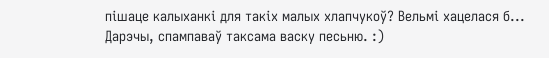пішаце калыханкі для такіх малых хлапчукоў? Вельмі хацелася б...
Дарэчы, спампаваў таксама васку песьню. :)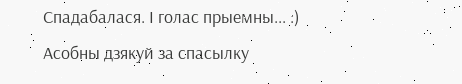Спадабалася. І голас прыемны... :)
Асобны дзякуй за спасылку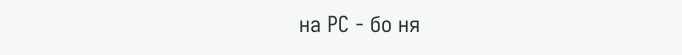на РС - бо ня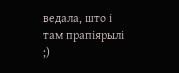ведала, што і там прапіярылі ;)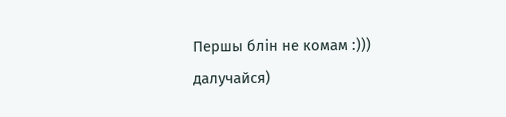Першы блін не комам :)))
далучайся)